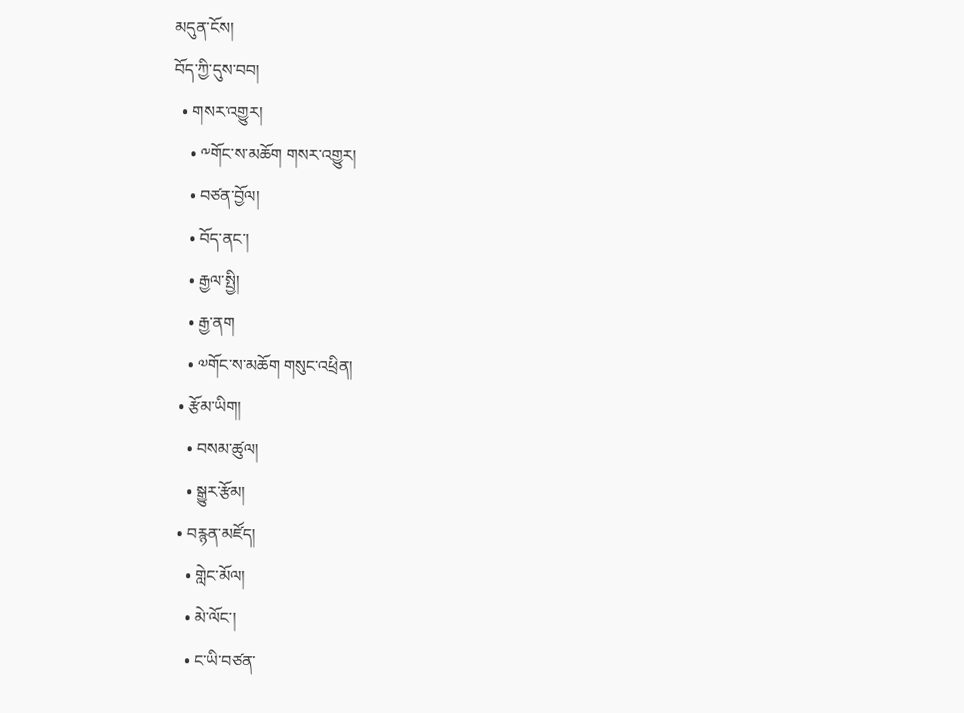མདུན་ངོས།
བོད་ཀྱི་དུས་བབ།
  • གསར་འགྱུར།
    • ༸གོང་ས་མཆོག གསར་འགྱུར།
    • བཙན་བྱོལ།
    • བོད་ནང་།
    • རྒྱལ་སྤྱི།
    • རྒྱ་ནག
    • ༧གོང་ས་མཆོག གསུང་འཕྲིན།
  • རྩོམ་ཡིག།
    • བསམ་ཚུལ།
    • སྒྱུར་རྩོམ།
  • བརྙན་མཛོད།
    • གླེང་མོལ།
    • མེ་ལོང་།
    • ང་ཡི་བཙན་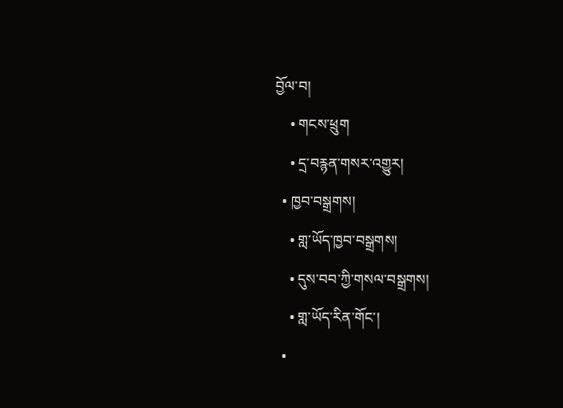བྱོལ་བ།
    • གངས་ཕྲུག
    • དྲ་བརྙན་གསར་འགྱུར།
  • ཁྱབ་བསྒྲགས།
    • གླ་ཡོད་ཁྱབ་བསྒྲགས།
    • དུས་བབ་ཀྱི་གསལ་བསྒྲགས།
    • གླ་ཡོད་རིན་གོང་།
  •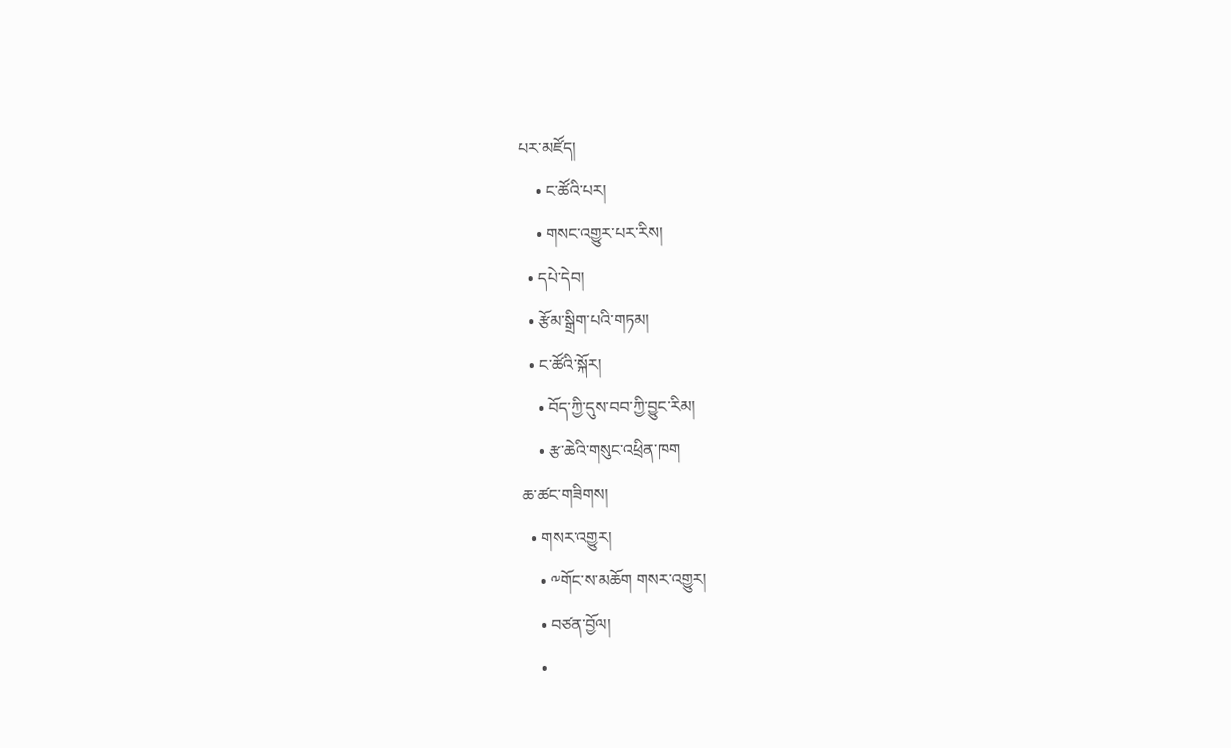པར་མཛོད།
    • ང་ཚོའི་པར།
    • གསང་འགྱུར་པར་རིས།
  • དཔེ་དེབ།
  • རྩོམ་སྒྲིག་པའི་གཏམ།
  • ང་ཚོའི་སྐོར།
    • བོད་ཀྱི་དུས་བབ་ཀྱི་བྱུང་རིམ།
    • རྩ་ཆེའི་གསུང་འཕྲིན་ཁག
ཆ་ཚང་གཟིགས།
  • གསར་འགྱུར།
    • ༸གོང་ས་མཆོག གསར་འགྱུར།
    • བཙན་བྱོལ།
    •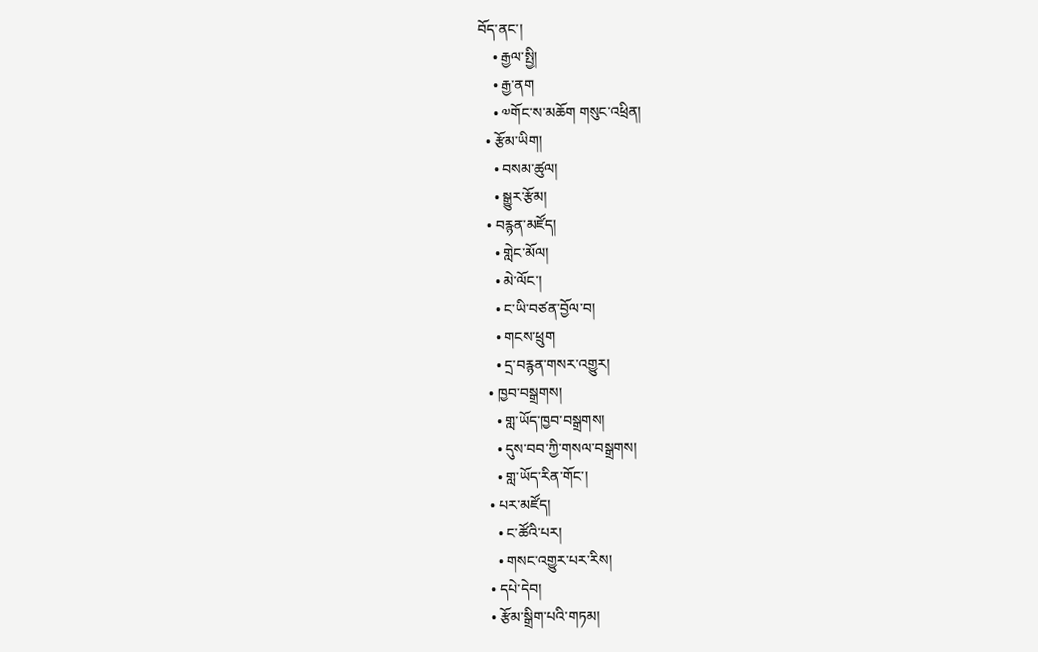བོད་ནང་།
    • རྒྱལ་སྤྱི།
    • རྒྱ་ནག
    • ༧གོང་ས་མཆོག གསུང་འཕྲིན།
  • རྩོམ་ཡིག།
    • བསམ་ཚུལ།
    • སྒྱུར་རྩོམ།
  • བརྙན་མཛོད།
    • གླེང་མོལ།
    • མེ་ལོང་།
    • ང་ཡི་བཙན་བྱོལ་བ།
    • གངས་ཕྲུག
    • དྲ་བརྙན་གསར་འགྱུར།
  • ཁྱབ་བསྒྲགས།
    • གླ་ཡོད་ཁྱབ་བསྒྲགས།
    • དུས་བབ་ཀྱི་གསལ་བསྒྲགས།
    • གླ་ཡོད་རིན་གོང་།
  • པར་མཛོད།
    • ང་ཚོའི་པར།
    • གསང་འགྱུར་པར་རིས།
  • དཔེ་དེབ།
  • རྩོམ་སྒྲིག་པའི་གཏམ།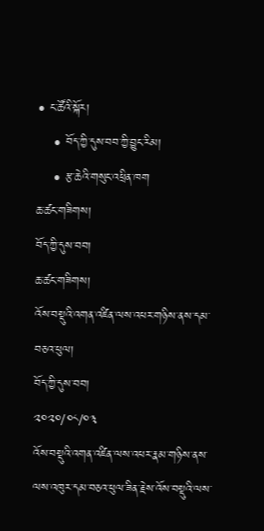• ང་ཚོའི་སྐོར།
    • བོད་ཀྱི་དུས་བབ་ཀྱི་བྱུང་རིམ།
    • རྩ་ཆེའི་གསུང་འཕྲིན་ཁག
ཆ་ཚང་གཟིགས།
བོད་ཀྱི་དུས་བབ།
ཆ་ཚང་གཟིགས།
འོས་བསྡུའི་འགན་འཛིན་ལས་འཕར་གཉིས་ནས་དམ་བཅའ་ཕུལ།
བོད་ཀྱི་དུས་བབ།
༢༠༢༠/༠༨/༠༣
འོས་བསྡུའི་འགན་འཛིན་ལས་འཕར་རྣམ་གཉིས་ནས་ལས་འཁུར་དམ་བཅའ་ཕུལ་ཟིན་རྗེས་འོས་བསྡུའི་ལས་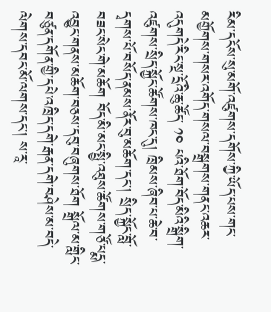རིམ་དངོས་སུ་མགོ་འཛུགས་དགོས་ཀྱི་ཡོད་པས་གང་མགྱོགས་གསར་འགོད་གསལ་བསྒྲགས་གནང་འཆར་འདུགདེ་རིང་སྔ་དྲོའི་ཆུ་ཚོད་ ༡༠ པའི་ཐོག་བོད་མིའི་སྒྲིག་འཛུགས་སྲིད་སྐྱོང་ཚོགས་ཁང་དུ། ཁྲིམས་ཞིབ་པ་ཆེ་བ་དྭགས་པོ་བསོད་ནམས་ནོར་བུ་མཆོག་དང་། སྲིད་སྐྱོང་བློ་བཟང་སེང་གེ་མཆོག བོད་མི་མང་སྤྱི་འཐུས་ཚོགས་གཙོ་པདྨ་འབྱུང་གནས་མཆོག་བཅས་དབུ་བཞུགས་ཐོག སྒྲོལ་མ་གླིང་བཙུན་དགོན་གྱི་དཔེ་འཁྲིད་དགེ་རྒན་དགེ་བཤེས་མ་བདེ་ལེགས་དབང་མོ་ལགས་དང་། ས་རཱ་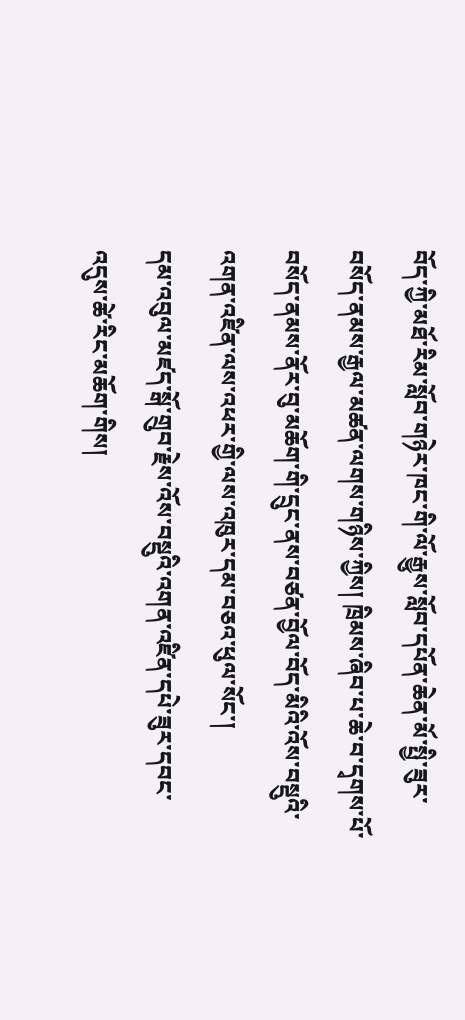བོད་ཀྱི་མཐོ་རིམ་སློབ་གཉེར་ཁང་གི་ལོ་རྒྱུས་སློབ་དཔོན་ཆེན་མོ་སྤྱི་ཟུར་བསོད་ནམས་རྒྱལ་མཚན་ལགས་གཉིས་ཀྱིས། ཁྲིམས་ཞིབ་པ་ཆེ་བ་དྭགས་པོ་བསོད་ནམས་ནོར་བུ་མཆོག་གི་དྲུང་ནས་བཙན་བྱོལ་བོད་མིའི་འོས་བསྡུའི་འགན་འཛིན་ལས་འཕར་གྱི་ལས་འཁུར་དམ་བཅའ་ཕུལ་སོང་།
དམ་འབུལ་མཛད་སྒོ་གྲུབ་རྗེས་འོས་བསྡུའི་འགན་འཛིན་དཔེ་ཟུར་དབང་འདུས་ཚེ་རིང་མཆོག་གིས།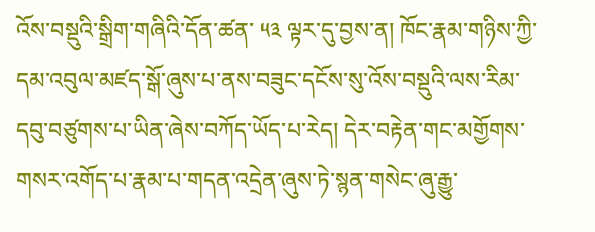འོས་བསྡུའི་སྒྲིག་གཞིའི་དོན་ཚན་ ༥༣ ལྟར་དུ་བྱས་ན། ཁོང་རྣམ་གཉིས་ཀྱི་དམ་འབུལ་མཛད་སྒོ་ཞུས་པ་ནས་བཟུང་དངོས་སུ་འོས་བསྡུའི་ལས་རིམ་དབུ་བཙུགས་པ་ཡིན་ཞེས་བཀོད་ཡོད་པ་རེད། དེར་བརྟེན་གང་མགྱོགས་གསར་འགོད་པ་རྣམ་པ་གདན་འདྲེན་ཞུས་ཏེ་སྙན་གསེང་ཞུ་རྒྱུ་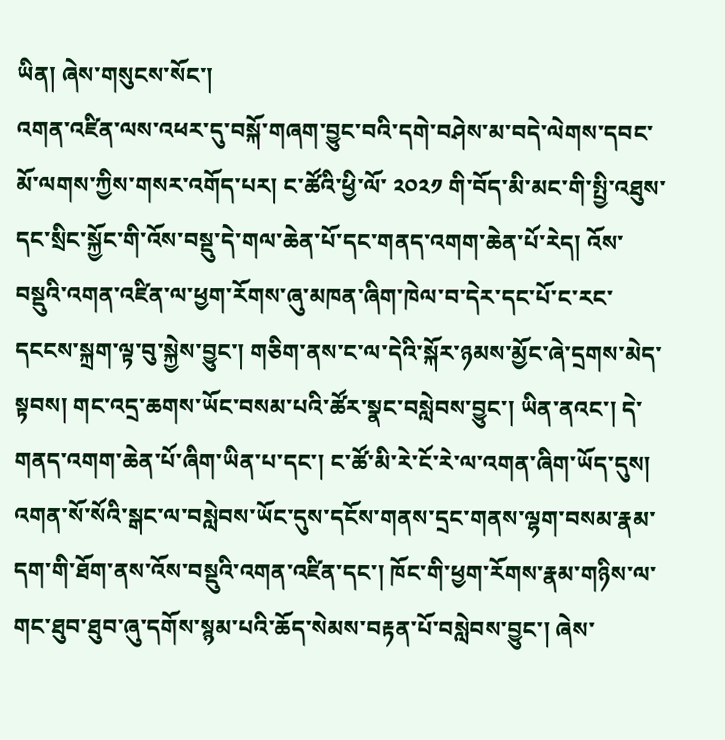ཡིན། ཞེས་གསུངས་སོང་།
འགན་འཛིན་ལས་འཕར་དུ་བསྐོ་གཞག་བྱུང་བའི་དགེ་བཤེས་མ་བདེ་ལེགས་དབང་མོ་ལགས་ཀྱིས་གསར་འགོད་པར། ང་ཚོའི་ཕྱི་ལོ་ ༢༠༢༡ གི་བོད་མི་མང་གི་སྤྱི་འཐུས་དང་སྲིང་སྐྱོང་གི་འོས་བསྡུ་དེ་གལ་ཆེན་པོ་དང་གནད་འགག་ཆེན་པོ་རེད། འོས་བསྡུའི་འགན་འཛིན་ལ་ཕྱག་རོགས་ཞུ་མཁན་ཞིག་ཁེལ་བ་དེར་དང་པོ་ང་རང་དངངས་སྐྲག་ལྟ་བུ་སྐྱེས་བྱུང་། གཅིག་ནས་ང་ལ་དེའི་སྐོར་ཉམས་མྱོང་ཞེ་དྲགས་མེད་སྟབས། གང་འདྲ་ཆགས་ཡོང་བསམ་པའི་ཚོར་སྣང་བསླེབས་བྱུང་། ཡིན་ནའང་། དེ་གནད་འགག་ཆེན་པོ་ཞིག་ཡིན་པ་དང་། ང་ཚོ་མི་རེ་ངོ་རེ་ལ་འགན་ཞིག་ཡོད་དུས། འགན་སོ་སོའི་སྒང་ལ་བསླེབས་ཡོང་དུས་དངོས་གནས་དྲང་གནས་ལྷག་བསམ་རྣམ་དག་གི་ཐོག་ནས་འོས་བསྡུའི་འགན་འཛིན་དང་། ཁོང་གི་ཕྱག་རོགས་རྣམ་གཉིས་ལ་གང་ཐུབ་ཐུབ་ཞུ་དགོས་སྙམ་པའི་ཆོད་སེམས་བརྟན་པོ་བསླེབས་བྱུང་། ཞེས་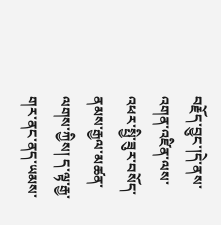བརྗོད་བྱུང་།དེ་ནས་འགན་འཛིན་ལས་འཕར་སྤྱི་ཟུར་བསོད་ནམས་རྒྱལ་མཚན་ལགས་ཀྱིས། ད་ལྟ་རྒྱ་གར་ནང་ནད་ཡམས་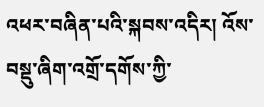འཕར་བཞིན་པའི་སྐབས་འདིར། འོས་བསྡུ་ཞིག་འགྲོ་དགོས་ཀྱི་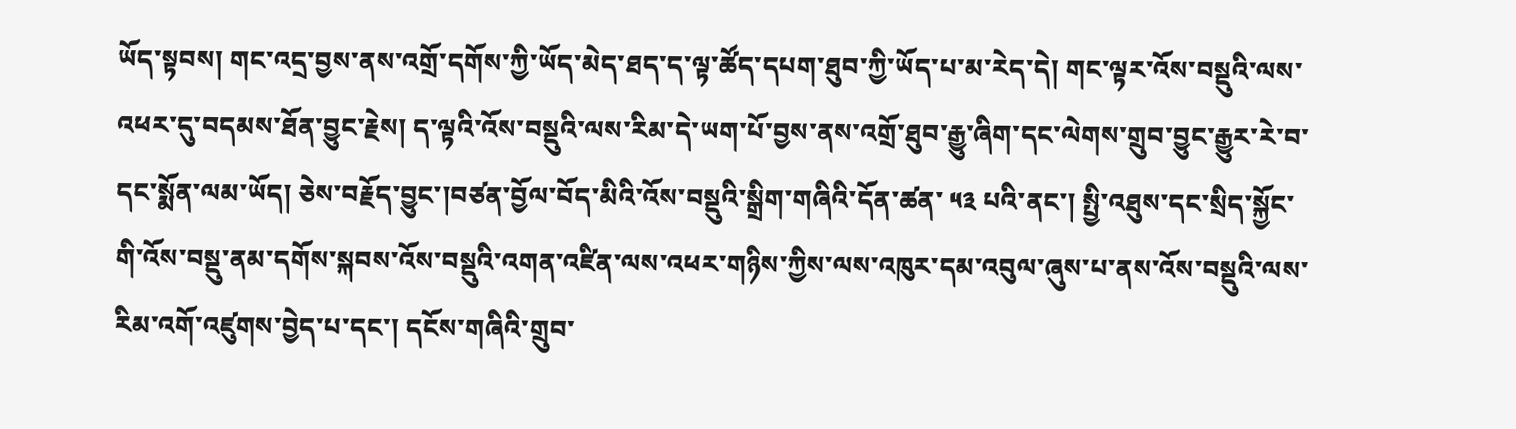ཡོད་སྟབས། གང་འདྲ་བྱས་ནས་འགྲོ་དགོས་ཀྱི་ཡོད་མེད་ཐད་ད་ལྟ་ཚོད་དཔག་ཐུབ་ཀྱི་ཡོད་པ་མ་རེད་དེ། གང་ལྟར་འོས་བསྡུའི་ལས་འཕར་དུ་བདམས་ཐོན་བྱུང་རྗེས། ད་ལྟའི་འོས་བསྡུའི་ལས་རིམ་དེ་ཡག་པོ་བྱས་ནས་འགྲོ་ཐུབ་རྒྱུ་ཞིག་དང་ལེགས་གྲུབ་བྱུང་རྒྱུར་རེ་བ་དང་སྨོན་ལམ་ཡོད། ཅེས་བརྗོད་བྱུང་།བཙན་བྱོལ་བོད་མིའི་འོས་བསྡུའི་སྒྲིག་གཞིའི་དོན་ཚན་ ༥༣ པའི་ནང་། སྤྱི་འཐུས་དང་སྲིད་སྐྱོང་གི་འོས་བསྡུ་ནམ་དགོས་སྐབས་འོས་བསྡུའི་འགན་འཛིན་ལས་འཕར་གཉིས་ཀྱིས་ལས་འཁུར་དམ་འབུལ་ཞུས་པ་ནས་འོས་བསྡུའི་ལས་རིམ་འགོ་འཛུགས་བྱེད་པ་དང་། དངོས་གཞིའི་གྲུབ་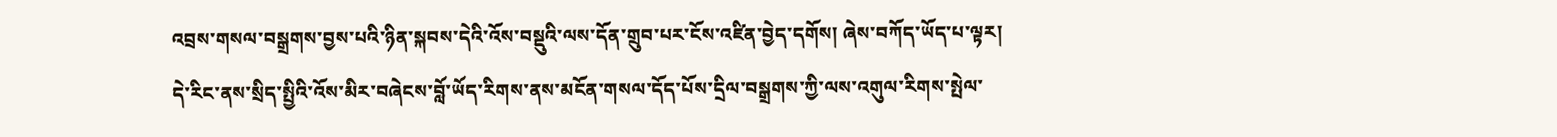འབྲས་གསལ་བསྒྲགས་བྱས་པའི་ཉིན་སྐབས་དེའི་འོས་བསྡུའི་ལས་དོན་གྲུབ་པར་ངོས་འཛིན་བྱེད་དགོས། ཞེས་བཀོད་ཡོད་པ་ལྟར། དེ་རིང་ནས་སྲིད་སྤྱིའི་འོས་མིར་བཞེངས་བློ་ཡོད་རིགས་ནས་མངོན་གསལ་དོད་པོས་དྲིལ་བསྒྲགས་ཀྱི་ལས་འགུལ་རིགས་སྤེལ་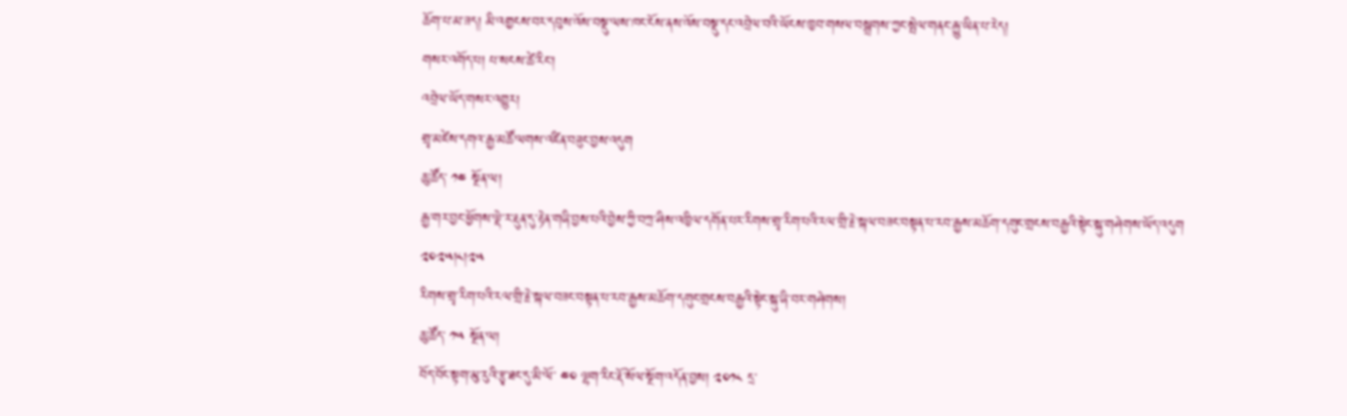ཆོག་པ་མ་ཟད། མི་འགྱངས་བར་དབུས་འོས་བསྡུ་ལས་ཁང་ངོས་ནས་འོས་བསྡུ་དང་འབྲེལ་བའི་ཡོངས་ཁྱབ་གསལ་བསྒྲགས་ཀྱང་སྤེལ་གནང་རྒྱུ་ཡིན་པ་རེད།
གསར་འགོད་པ། པ་སངས་ཚེ་རིང་།
འབྲེལ་ཡོད་གསར་འགྱུར།
གྲྭ་མཛེས་དགའ་རྒྱ་མཚོ་ལགས་འཛིན་བཟུང་བྱས་འདུག
ཆུ་ཚོད་ ༡༤ སྔོན་ལ།
རྒྱ་གར་བྱང་ཕྱོགས་ལྡེ་ར་རྡུན་དུ་རྟེན་གཞི་བྱས་པའི་བྱེས་ཀྱི་བཀྲ་ཤིས་འཁྱིལ་དགོན་པར་རིགས་གྲྭ་རིག་པའི་རལ་གྲི་རྗེ་སྐལ་བཟང་བསྟན་པ་རབ་རྒྱས་མཆོག་དགུང་གྲངས་བརྒྱའི་སྟེང་སྐུ་གཤེགས་ཡོད་འདུག ༢༠༢༥།༨།༢༥
རིགས་གྲྭ་རིག་པའི་རལ་གྲི་རྗེ་སྐལ་བཟང་བསྟན་པ་རབ་རྒྱས་མཆོག་དགུང་གྲངས་བརྒྱའི་སྟེང་སྐུ་ཞི་བར་གཤེགས།
ཆུ་ཚོད་ ༡༥ སྔོན་ལ།
བོད་བོང་སྟག་མུ་རུའི་རྩྭ་ཐང་དུ་མི་ལོ་ ༤༠ ལྷག་རིང་རྡོ་སོལ་སྔོག་འདོན་བྱས། ༢༠༡༨ དྲ་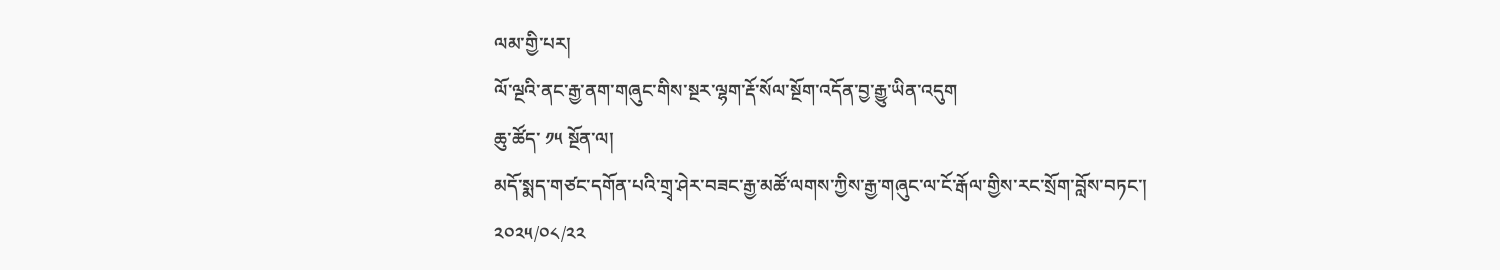ལམ་གྱི་པར།
ལོ་ལྔའི་ནང་རྒྱ་ནག་གཞུང་གིས་སྔར་ལྷག་རྡོ་སོལ་སྔོག་འདོན་བྱ་རྒྱུ་ཡིན་འདུག
ཆུ་ཚོད་ ༡༥ སྔོན་ལ།
མདོ་སྨད་གཙང་དགོན་པའི་གྲྭ་ཤེར་བཟང་རྒྱ་མཚོ་ལགས་ཀྱིས་རྒྱ་གཞུང་ལ་ངོ་རྒོལ་གྱིས་རང་སྲོག་བློས་བཏང་།
༢༠༢༥/༠༨/༢༢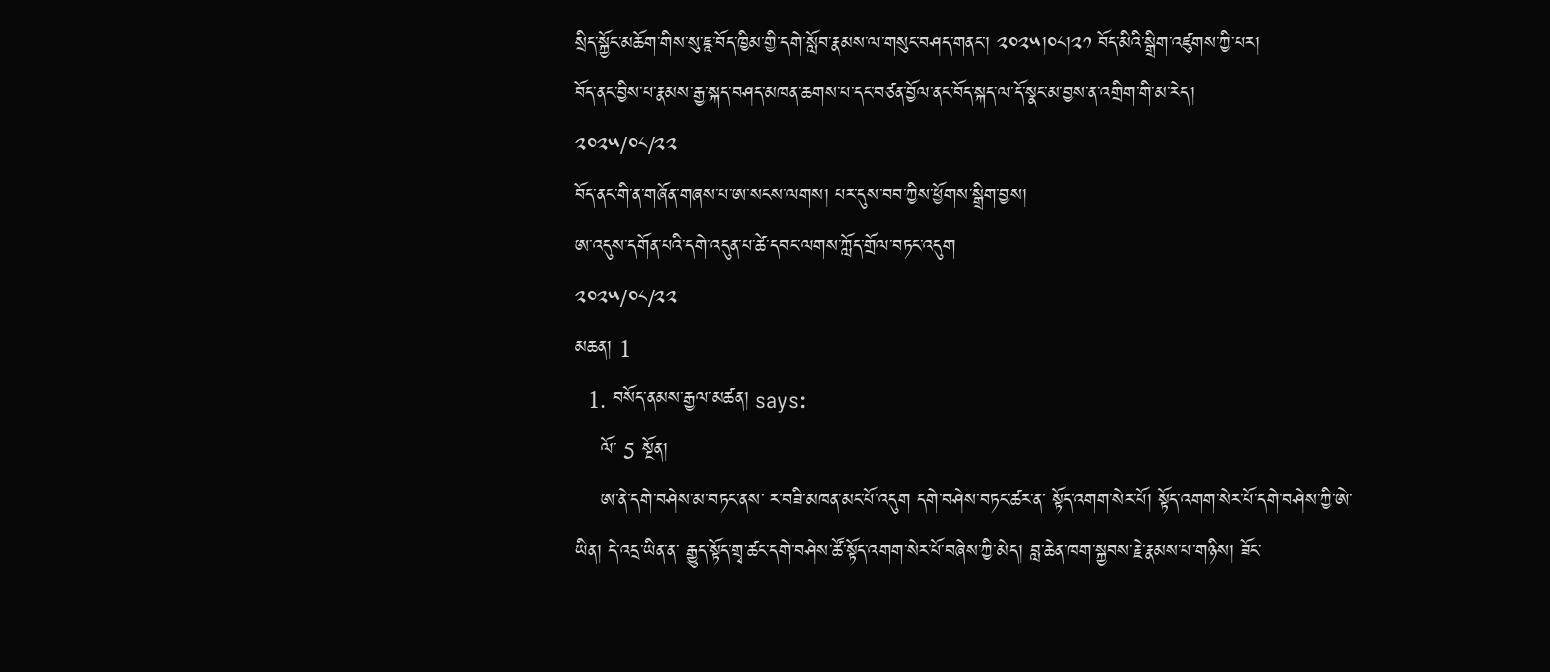སྲིད་སྐྱོང་མཆོག་གིས་སུ་ཇཱ་བོད་ཁྱིམ་གྱི་དགེ་སློབ་རྣམས་ལ་གསུང་བཤད་གནང་། ༢༠༢༥།༠༨།༢༡ བོད་མིའི་སྒྲིག་འཛུགས་ཀྱི་པར།
བོད་ནང་བྱིས་པ་རྣམས་རྒྱ་སྐད་བཤད་མཁན་ཆགས་པ་དང་བཙན་བྱོལ་ནང་བོད་སྐད་ལ་དོ་སྣང་མ་བྱས་ན་འགྲིག་གི་མ་རེད།
༢༠༢༥/༠༨/༢༢
བོད་ནང་གི་ན་གཞོན་གཞས་པ་ཨ་སངས་ལགས། པར་དུས་བབ་ཀྱིས་ཕྱོགས་སྒྲིག་བྱས།
ཨ་འདུས་དགོན་པའི་དགེ་འདུན་པ་ཚེ་དབང་ལགས་ཀློད་གྲོལ་བཏང་འདུག
༢༠༢༥/༠༨/༢༢
མཆན། 1
  1. བསོད་ནམས་རྒྱལ་མཚན། says:
    ལོ་ 5 སྔོན།
    ཨ་ནེ་དགེ་བཤེས་མ་བཏང་ནས་ ར་བཟི་མཁན་མང་པོ་འདུག དགེ་བཤེས་བཏང་ཚར་ན་ སྟོད་འགག་སེར་པོ། སྟོད་འགག་སེར་པོ་དགེ་བཤེས་ཀྱི་ཨེ་ཡིན། དེ་འདྲ་ཡིན་ན་ རྒྱུད་སྟོད་གྲྭ་ཚང་དགེ་བཤེས་ཚོ་སྟོད་འགག་སེར་པོ་བཞེས་ཀྱི་མེད། བླ་ཆེན་ཁག་སྐྱབས་རྗེ་རྣམས་པ་གཉིས། ཟོང་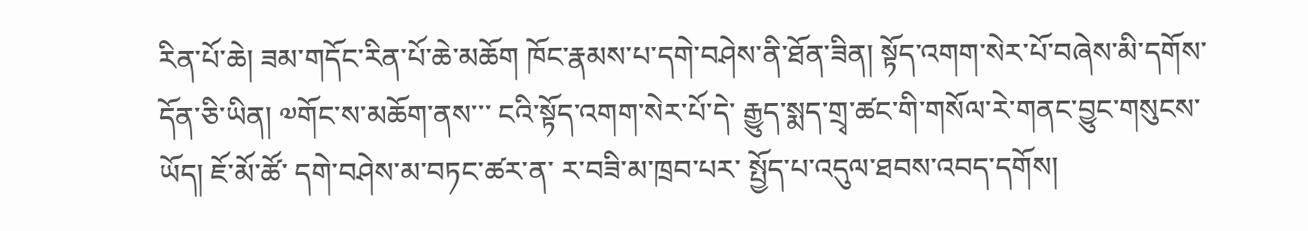རིན་པོ་ཆེ། ཟམ་གདོང་རིན་པོ་ཆེ་མཆོག ཁོང་རྣམས་པ་དགེ་བཤེས་ནི་ཐོན་ཟིན། སྟོད་འགག་སེར་པོ་བཞེས་མི་དགོས་དོན་ཅི་ཡིན། ༧གོང་ས་མཆོག་ནས་་་ ངའི་སྟོད་འགག་སེར་པོ་དེ་ རྒྱུད་སྨད་གྲྭ་ཚང་གི་གསོལ་རེ་གནང་བྱུང་གསུངས་ཡོད། ཇོ་མོ་ཚོ་ དགེ་བཤེས་མ་བཏང་ཚར་ན་ ར་བཟི་མ་ཁྲབ་པར་ སྤྱོད་པ་འདུལ་ཐབས་འབད་དགོས།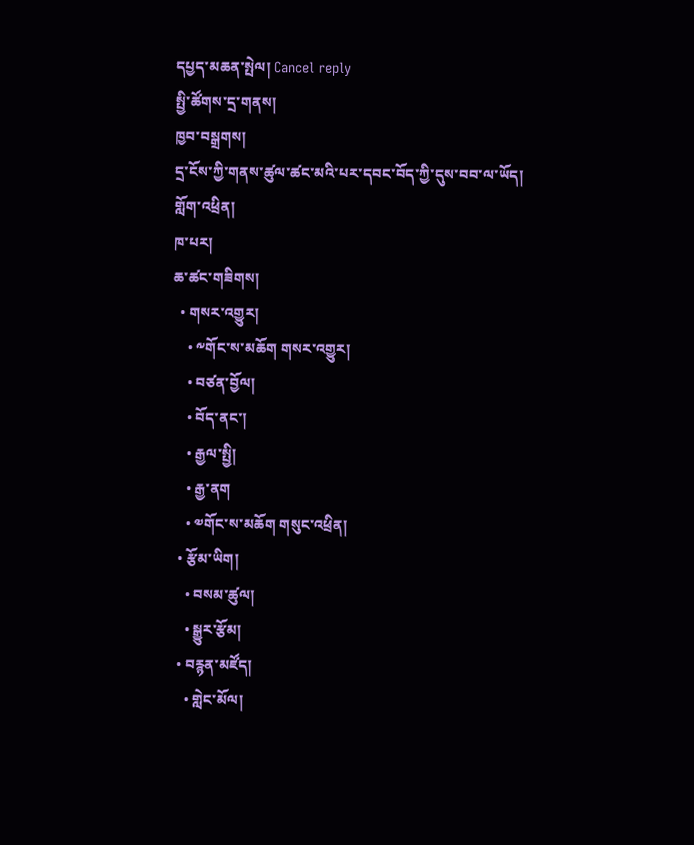དཔྱད་མཆན་སྤེལ། Cancel reply
སྤྱི་ཚོགས་དྲ་གནས།
ཁྱབ་བསྒྲགས།
དྲ་ངོས་ཀྱི་གནས་ཚུལ་ཚང་མའི་པར་དབང་བོད་ཀྱི་དུས་བབ་ལ་ཡོད།
གློག་འཕྲིན།
ཁ་པར།
ཆ་ཚང་གཟིགས།
  • གསར་འགྱུར།
    • ༸གོང་ས་མཆོག གསར་འགྱུར།
    • བཙན་བྱོལ།
    • བོད་ནང་།
    • རྒྱལ་སྤྱི།
    • རྒྱ་ནག
    • ༧གོང་ས་མཆོག གསུང་འཕྲིན།
  • རྩོམ་ཡིག།
    • བསམ་ཚུལ།
    • སྒྱུར་རྩོམ།
  • བརྙན་མཛོད།
    • གླེང་མོལ།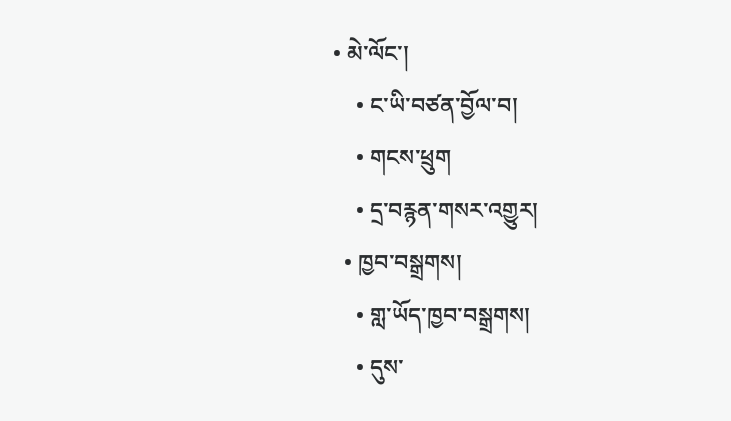• མེ་ལོང་།
    • ང་ཡི་བཙན་བྱོལ་བ།
    • གངས་ཕྲུག
    • དྲ་བརྙན་གསར་འགྱུར།
  • ཁྱབ་བསྒྲགས།
    • གླ་ཡོད་ཁྱབ་བསྒྲགས།
    • དུས་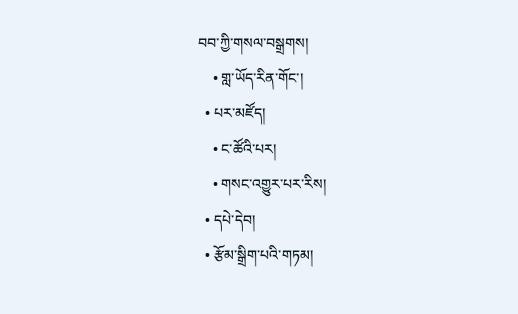བབ་ཀྱི་གསལ་བསྒྲགས།
    • གླ་ཡོད་རིན་གོང་།
  • པར་མཛོད།
    • ང་ཚོའི་པར།
    • གསང་འགྱུར་པར་རིས།
  • དཔེ་དེབ།
  • རྩོམ་སྒྲིག་པའི་གཏམ།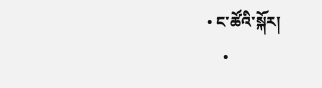• ང་ཚོའི་སྐོར།
    •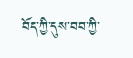བོད་ཀྱི་དུས་བབ་ཀྱི་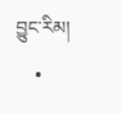བྱུང་རིམ།
    •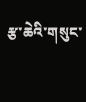རྩ་ཆེའི་གསུང་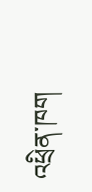འཕྲིན་ཁག